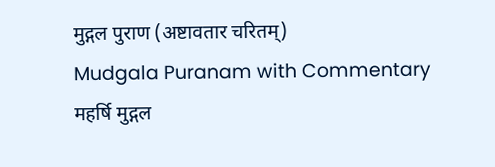मुद्गल पुराण (अष्टावतार चरितम्)
Mudgala Puranam with Commentary
महर्षि मुद्गल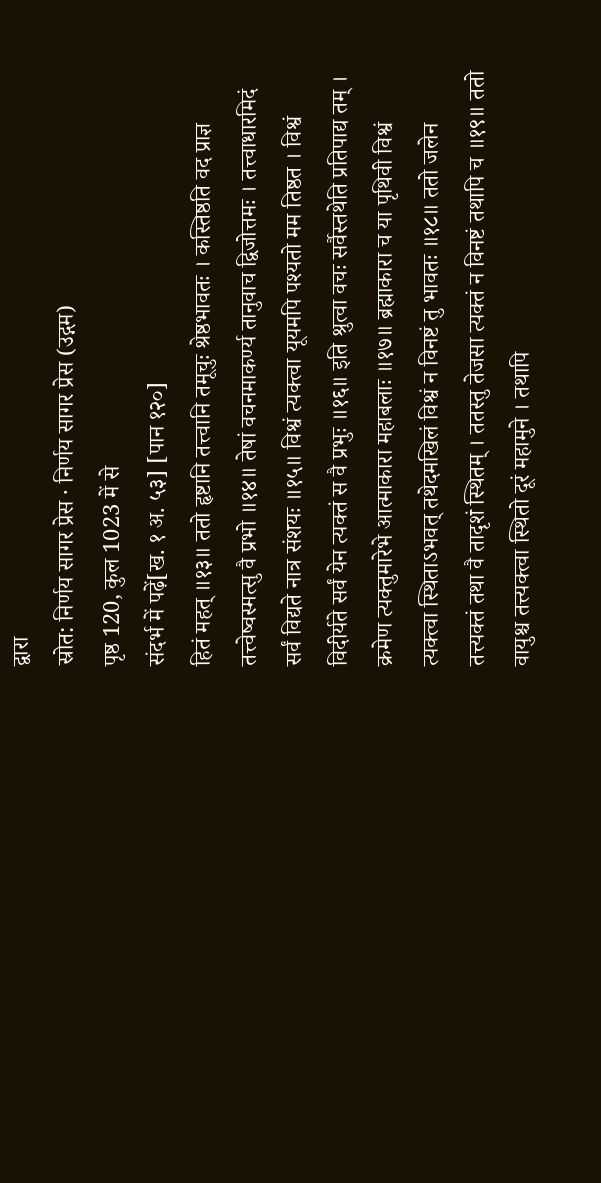द्वारा
स्रोत: निर्णय सागर प्रेस · निर्णय सागर प्रेस (उद्गम)
पृष्ठ 120, कुल 1023 में से
संदर्भ में पढ़ें[ख. १ अ. ५३] [पान १२०]
हितं महत् ॥१३॥ ततो हृष्टानि तत्त्वानि तमूचुः श्रेष्ठभावतः । कस्तिष्ठति वद प्राज्ञ तत्त्वेष्वस्मत्सु वै प्रभो ॥१४॥ तेषां वचनमाकर्ण्य तानुवाच द्विजोत्तमः । तत्त्वाधारमिदं सर्वं विद्यते नात्र संशयः ॥१५॥ विश्वं त्यक्त्वा यूयमपि पश्यतो मम तिष्ठत । विश्वं विदीर्यते सर्वं येन त्यक्तं स वै प्रभुः ॥१६॥ इति श्रुत्वा वचः सर्वैस्तथेति प्रतिपाद्य तम् । क्रमेण त्यक्तुमारेभे आत्माकारा महाबलाः ॥१७॥ ब्रह्माकारा च या पृथिवी विश्वं त्यक्त्वा स्थिताऽभवत् तथेदमखिलं विश्वं न विनष्टं तु भावतः ॥१८॥ ततो जलेन तत्त्यक्तं तथा वै तादृशं स्थितम् । ततस्तु तेजसा त्यक्तं न विनष्टं तथापि च ॥१९॥ ततो वायुश्च तत्त्यक्त्वा स्थितो दूरं महामुने । तथापि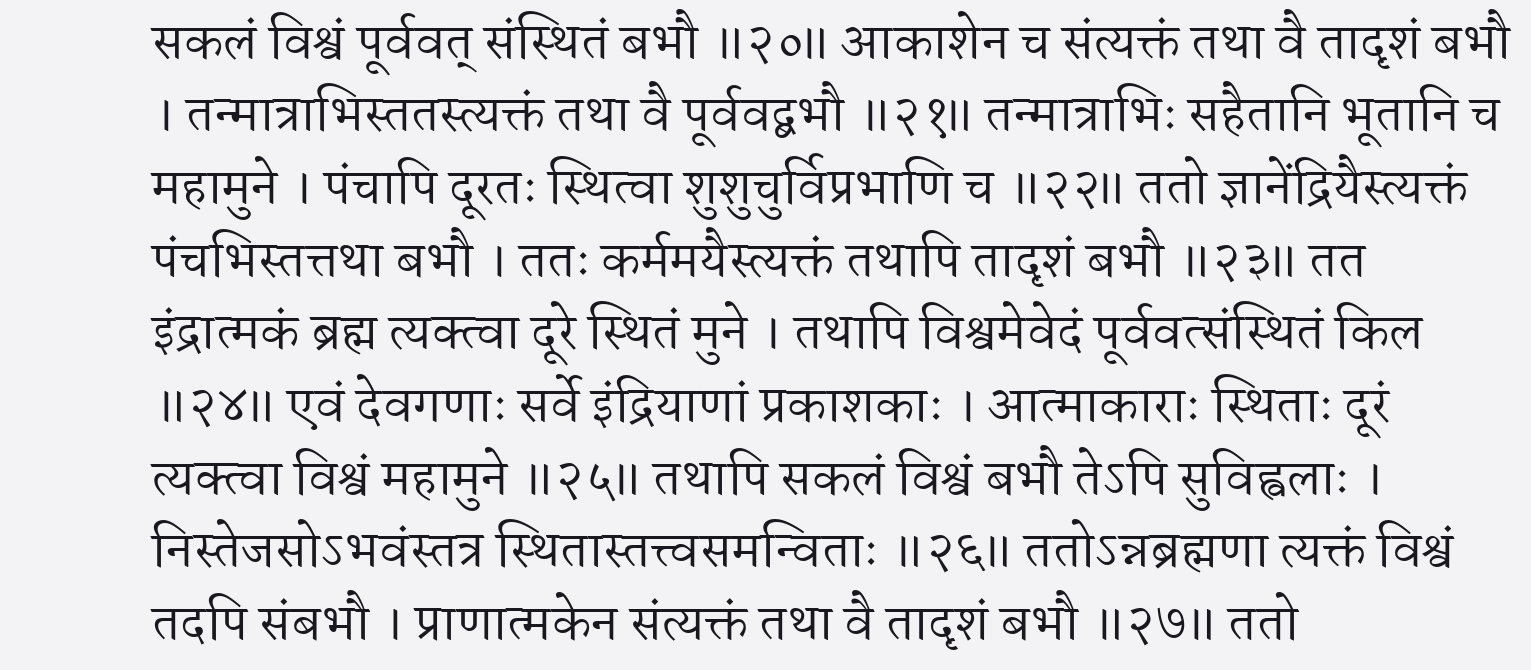सकलं विश्वं पूर्ववत् संस्थितं बभौ ॥२०॥ आकाशेन च संत्यक्तं तथा वै तादृशं बभौ । तन्मात्राभिस्ततस्त्यक्तं तथा वै पूर्ववद्बभौ ॥२१॥ तन्मात्राभिः सहैतानि भूतानि च महामुने । पंचापि दूरतः स्थित्वा शुशुचुर्विप्रभाणि च ॥२२॥ ततो ज्ञानेंद्रियैस्त्यक्तं पंचभिस्तत्तथा बभौ । ततः कर्ममयैस्त्यक्तं तथापि तादृशं बभौ ॥२३॥ तत इंद्रात्मकं ब्रह्म त्यक्त्वा दूरे स्थितं मुने । तथापि विश्वमेवेदं पूर्ववत्संस्थितं किल ॥२४॥ एवं देवगणाः सर्वे इंद्रियाणां प्रकाशकाः । आत्माकाराः स्थिताः दूरं त्यक्त्वा विश्वं महामुने ॥२५॥ तथापि सकलं विश्वं बभौ तेऽपि सुविह्वलाः । निस्तेजसोऽभवंस्तत्र स्थितास्तत्त्वसमन्विताः ॥२६॥ ततोऽन्नब्रह्मणा त्यक्तं विश्वं तदपि संबभौ । प्राणात्मकेन संत्यक्तं तथा वै तादृशं बभौ ॥२७॥ ततो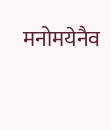मनोमयेनैव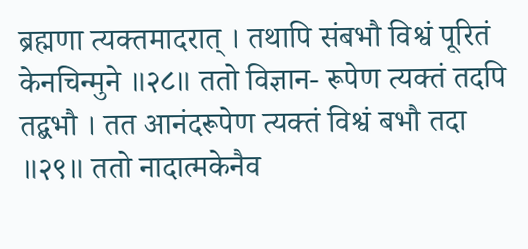ब्रह्मणा त्यक्तमादरात् । तथापि संबभौ विश्वं पूरितं केनचिन्मुने ॥२८॥ ततो विज्ञान- रूपेण त्यक्तं तदपि तद्बभौ । तत आनंदरूपेण त्यक्तं विश्वं बभौ तदा ॥२९॥ ततो नादात्मकेनैव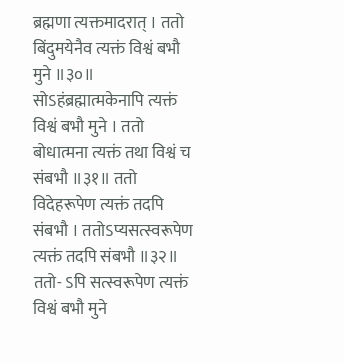ब्रह्मणा त्यक्तमादरात् । ततो बिंदुमयेनैव त्यक्तं विश्वं बभौ मुने ॥३०॥ सोऽहंब्रह्मात्मकेनापि त्यक्तं विश्वं बभौ मुने । ततो बोधात्मना त्यक्तं तथा विश्वं च संबभौ ॥३१॥ ततो विदेहरूपेण त्यक्तं तदपि संबभौ । ततोऽप्यसत्स्वरूपेण त्यक्तं तदपि संबभौ ॥३२॥ ततो- ऽपि सत्स्वरूपेण त्यक्तं विश्वं बभौ मुने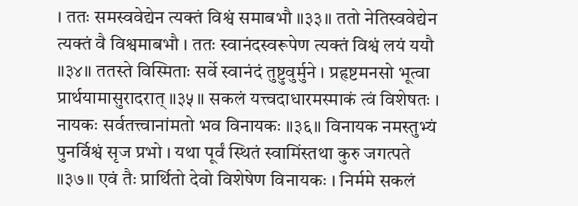। ततः समस्ववेद्येन त्यक्तं विश्वं समाबभौ ॥३३॥ ततो नेतिस्ववेद्येन त्यक्तं वै विश्वमाबभौ । ततः स्वानंदस्वरूपेण त्यक्तं विश्वं लयं ययौ ॥३४॥ ततस्ते विस्मिताः सर्वे स्वानंदं तुष्टुवुर्मुने । प्रहृष्टमनसो भूत्वा प्रार्थयामासुरादरात् ॥३५॥ सकलं यत्त्वदाधारमस्माकं त्वं विशेषतः । नायकः सर्वतत्त्वानांमतो भव विनायकः ॥३६॥ विनायक नमस्तुभ्यं पुनर्विश्वं सृज प्रभो । यथा पूर्वं स्थितं स्वामिंस्तथा कुरु जगत्पते ॥३७॥ एवं तैः प्रार्थितो देवो विशेषेण विनायकः । निर्ममे सकलं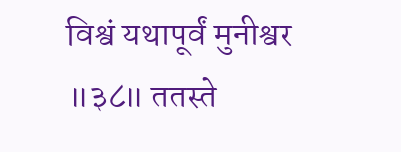विश्वं यथापूर्वं मुनीश्वर ॥३८॥ ततस्ते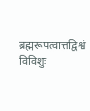ब्रह्मरूपत्वात्तद्विश्वं विविशुः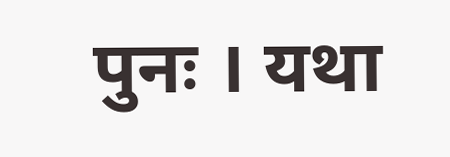पुनः । यथा